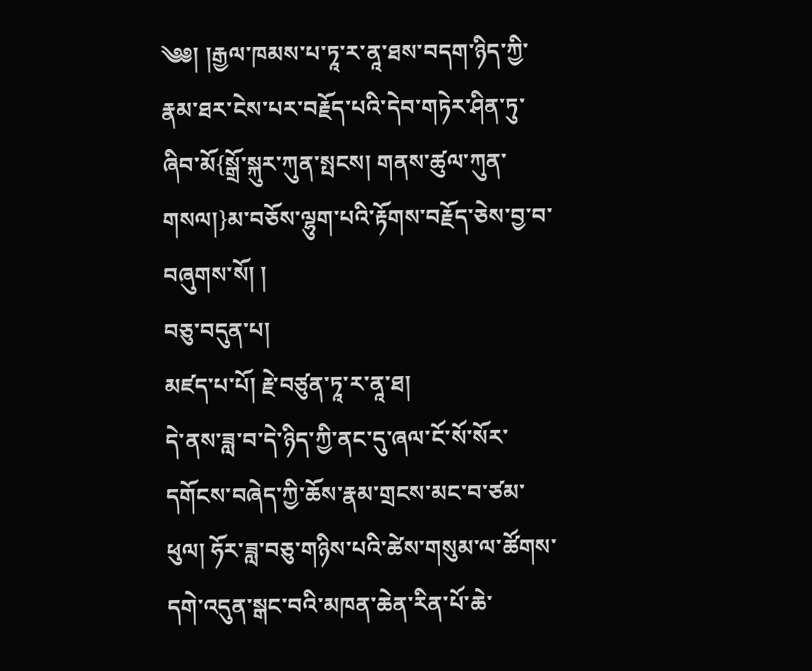༄༅། །རྒྱལ་ཁམས་པ་ཏཱ་ར་ནཱ་ཐས་བདག་ཉིད་ཀྱི་རྣམ་ཐར་ངེས་པར་བརྗོད་པའི་དེབ་གཏེར་ཤིན་ཏུ་ཞིབ་མོ{སྒྲོ་སྐུར་ཀུན་སྤངས། གནས་ཚུལ་ཀུན་གསལ།}མ་བཅོས་ལྷུག་པའི་རྟོགས་བརྗོད་ཅེས་བྱ་བ་བཞུགས་སོ། །
བཅུ་བདུན་པ།
མཛད་པ་པོ། རྗེ་བཙུན་ཏཱ་ར་ནཱ་ཐ།
དེ་ནས་ཟླ་བ་དེ་ཉིད་ཀྱི་ནང་དུ་ཞལ་ངོ་སོ་སོར་དགོངས་བཞེད་ཀྱི་ཆོས་རྣམ་གྲངས་མང་བ་ཙམ་ཕུལ། ཧོར་ཟླ་བཅུ་གཉིས་པའི་ཚེས་གསུམ་ལ་ཚོགས་དགེ་འདུན་སྒང་བའི་མཁན་ཆེན་རིན་པོ་ཆེ་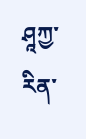ཤཱཀྱ་རིན་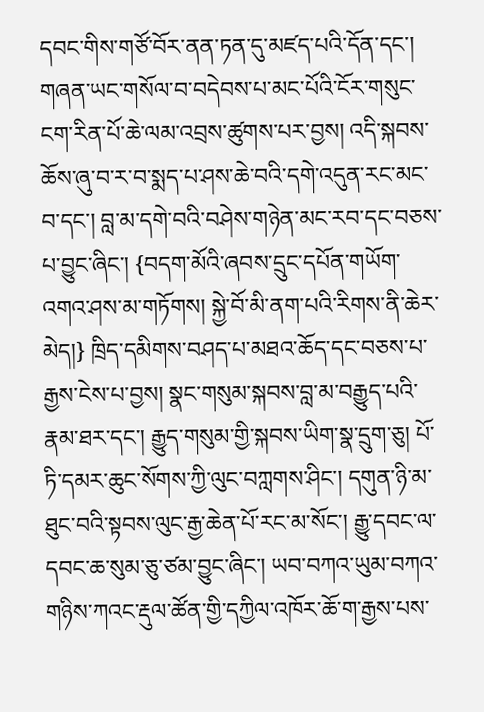དབང་གིས་གཙོ་བོར་ནན་ཏན་དུ་མཛད་པའི་དོན་དང་། གཞན་ཡང་གསོལ་བ་བདེབས་པ་མང་པོའི་ངོར་གསུང་ངག་རིན་པོ་ཆེ་ལམ་འབྲས་ཚུགས་པར་བྱས། འདི་སྐབས་ཆོས་ཞུ་བ་ར་བ་སྨད་པ་ཤས་ཆེ་བའི་དགེ་འདུན་རང་མང་བ་དང་། བླ་མ་དགེ་བའི་བཤེས་གཉེན་མང་རབ་དང་བཅས་པ་བྱུང་ཞིང་། {བདག་མོའི་ཞབས་དྲུང་དཔོན་གཡོག་འགའ་ཤས་མ་གཏོགས། སྐྱེ་བོ་མི་ནག་པའི་རིགས་ནི་ཆེར་མེད།} ཁྲིད་དམིགས་བཤད་པ་མཐའ་ཆོད་དང་བཅས་པ་རྒྱས་ངེས་པ་བྱས། སྣང་གསུམ་སྐབས་བླ་མ་བརྒྱུད་པའི་རྣམ་ཐར་དང་། རྒྱུད་གསུམ་གྱི་སྐབས་ཡིག་སྣ་དྲུག་ཅུ། པོ་ཏི་དམར་ཆུང་སོགས་ཀྱི་ལུང་བཀླགས་ཤིང་། དགུན་ཉི་མ་ཐུང་བའི་སྟབས་ལུང་རྒྱ་ཆེན་པོ་རང་མ་སོང་། རྒྱུ་དབང་ལ་དབང་ཆ་སུམ་ཅུ་ཙམ་བྱུང་ཞིང་། ཡབ་བཀའ་ཡུམ་བཀའ་གཉིས་ཀའང་རྡུལ་ཚོན་གྱི་དཀྱིལ་འཁོར་ཆོ་ག་རྒྱས་པས་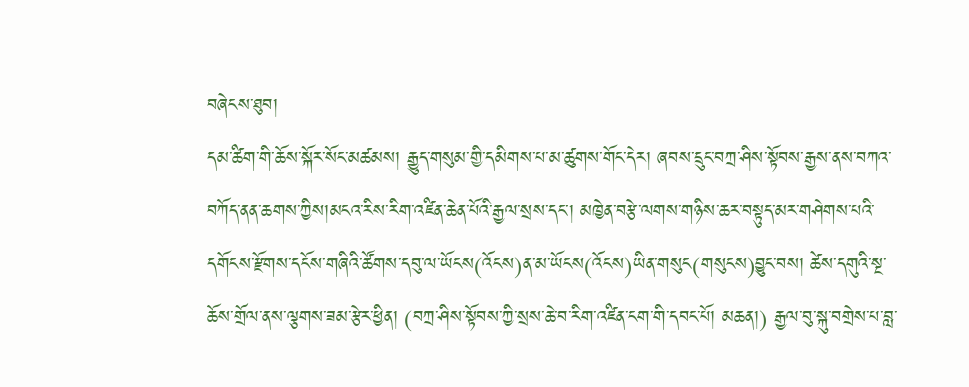བཞེངས་ཐུབ།
དམ་ཚིག་གི་ཆོས་སྐོར་སོང་མཚམས། རྒྱུད་གསུམ་གྱི་དམིགས་པ་མ་ཚུགས་གོང་དེར། ཞབས་དྲུང་བཀྲ་ཤིས་སྟོབས་རྒྱས་ནས་བཀའ་བཀོད་ནན་ཆགས་ཀྱིས།མངའ་རིས་རིག་འཛིན་ཆེན་པོའི་རྒྱལ་སྲས་དང་། མཁྱེན་བརྩེ་ལགས་གཉིས་ཆར་བསྟུད་མར་གཤེགས་པའི་དགོངས་རྫོགས་དངོས་གཞིའི་ཚོགས་དབུ་ལ་ཡོངས(འོངས)ན་མ་ཡོངས(འོངས)ཡིན་གསུང(གསུངས)བྱུང་བས། ཚེས་དགུའི་སྔ་ཆོས་གྲོལ་ནས་ལྕགས་ཟམ་རྩེར་ཕྱིན། (བཀྲ་ཤིས་སྟོབས་ཀྱི་སྲས་ཆེ་བ་རིག་འཛིན་ངག་གི་དབང་པོ། མཆན།) རྒྱལ་བུ་སྐུ་བགྲེས་པ་བླ་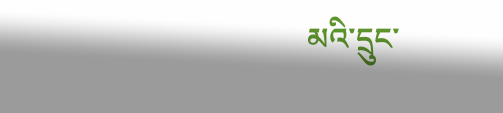མའི་དྲུང་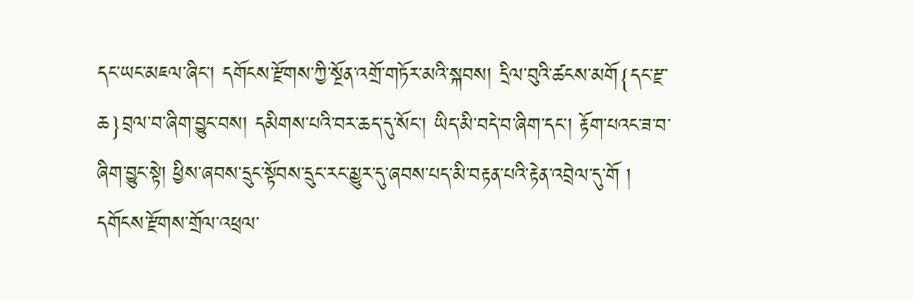དང་ཡང་མཇལ་ཞིང་། དགོངས་རྫོགས་ཀྱི་སྔོན་འགྲོ་གཏོར་མའི་སྐབས། དྲིལ་བུའི་ཚངས་མགོ{དང་རྫ་ཆ}བྲལ་བ་ཞིག་བྱུང་བས། དམིགས་པའི་བར་ཆད་དུ་སོང་། ཡིད་མི་བདེ་བ་ཞིག་དང་། རྟོག་པའང་ཟ་བ་ཞིག་བྱུང་སྟེ། ཕྱིས་ཞབས་དྲུང་སྟོབས་དྲུང་རང་མྱུར་དུ་ཞབས་པད་མི་བརྟན་པའི་རྟེན་འབྲེལ་དུ་གོ །
དགོངས་རྫོགས་གྲོལ་འཕྲལ་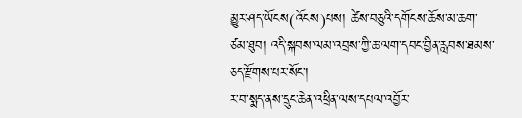མྱུར་ཤད་ཡོངས(འོངས)པས། ཚེས་བཅུའི་དགོངས་ཆོས་མ་ཆག་ཙམ་ཐུབ། འདི་སྐབས་ལམ་འབྲས་ཀྱི་ཆ་ལག་དབང་བྱིན་རླབས་ཐམས་ཅད་རྫོགས་པར་སོང་།
ར་བ་སྨད་ནས་དྲུང་ཆེན་འཕྲིན་ལས་དཔལ་འབྱོར་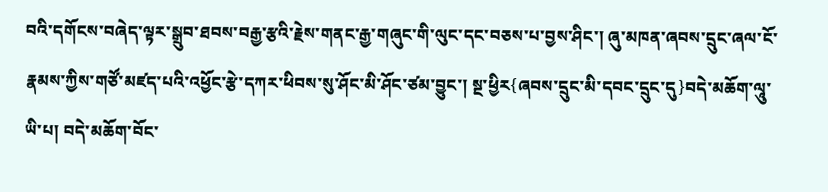བའི་དགོངས་བཞེད་ལྟར་སྒྲུབ་ཐབས་བརྒྱ་རྩའི་རྗེས་གནང་རྒྱ་གཞུང་གི་ལུང་དང་བཅས་པ་བྱས་ཤིང་། ཞུ་མཁན་ཞབས་དྲུང་ཞལ་ངོ་རྣམས་ཀྱིས་གཙོ་མཛད་པའི་འཕྱོང་རྩེ་དཀར་ཕིབས་སུ་ཤོང་མི་ཤོང་ཙམ་བྱུང་། སྔ་ཕྱིར{ཞབས་དྲུང་མི་དབང་དྲུང་དུ}བདེ་མཆོག་ལཱུ་ཡི་པ། བདེ་མཆོག་བོང་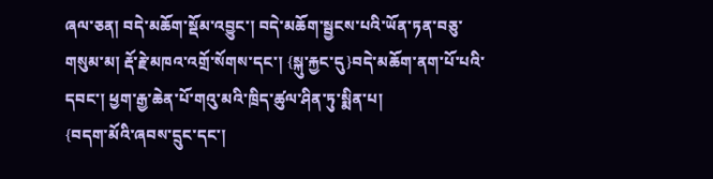ཞལ་ཅན། བདེ་མཆོག་སྡོམ་འབྱུང་། བདེ་མཆོག་སྦྱངས་པའི་ཡོན་ཏན་བཅུ་གསུམ་མ། རྡོ་རྗེ་མཁའ་འགྲོ་སོགས་དང་། {སྐུ་རྐྱང་དུ}བདེ་མཆོག་ནག་པོ་པའི་དབང་། ཕྱག་རྒྱ་ཆེན་པོ་གའུ་མའི་ཁྲིད་ཚུལ་ཤིན་ཏུ་སྨིན་པ།
{བདག་མོའི་ཞབས་དྲུང་དང་།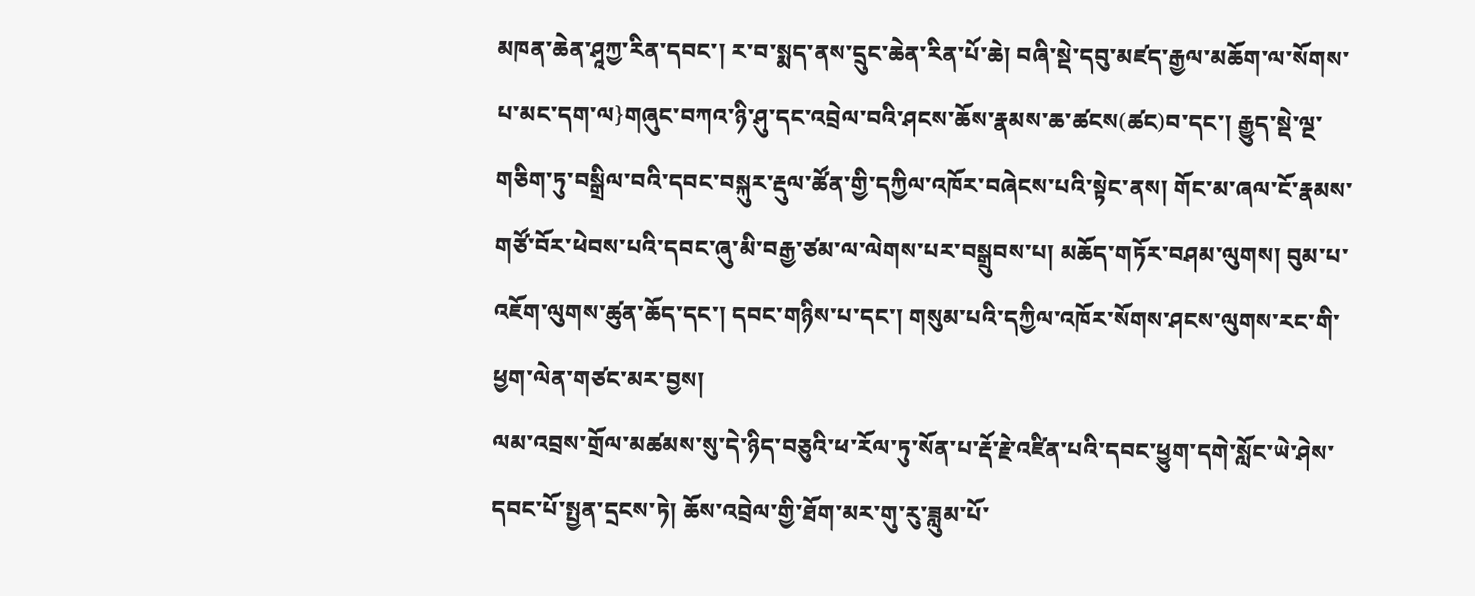མཁན་ཆེན་ཤཱཀྱ་རིན་དབང་། ར་བ་སྨད་ནས་དྲུང་ཆེན་རིན་པོ་ཆེ། བཞི་སྡེ་དབུ་མཛད་རྒྱལ་མཆོག་ལ་སོགས་པ་མང་དག་ལ}གཞུང་བཀའ་ཉི་ཤུ་དང་འབྲེལ་བའི་ཤངས་ཆོས་རྣམས་ཆ་ཚངས(ཚང)བ་དང་། རྒྱུད་སྡེ་ལྔ་གཅིག་ཏུ་བསྒྲིལ་བའི་དབང་བསྐུར་རྡུལ་ཚོན་གྱི་དཀྱིལ་འཁོར་བཞེངས་པའི་སྟེང་ནས། གོང་མ་ཞལ་ངོ་རྣམས་གཙོ་བོར་ཕེབས་པའི་དབང་ཞུ་མི་བརྒྱ་ཙམ་ལ་ལེགས་པར་བསྒྲུབས་པ། མཆོད་གཏོར་བཤམ་ལུགས། བུམ་པ་འཇོག་ལུགས་ཚུན་ཆོད་དང་། དབང་གཉིས་པ་དང་། གསུམ་པའི་དཀྱིལ་འཁོར་སོགས་ཤངས་ལུགས་རང་གི་ཕྱག་ལེན་གཙང་མར་བྱས།
ལམ་འབྲས་གྲོལ་མཚམས་སུ་དེ་ཉིད་བཅུའི་ཕ་རོལ་ཏུ་སོན་པ་རྡོ་རྗེ་འཛིན་པའི་དབང་ཕྱུག་དགེ་སློང་ཡེ་ཤེས་དབང་པོ་སྤྱན་དྲངས་ཏེ། ཆོས་འབྲེལ་གྱི་ཐོག་མར་གུ་རུ་ཟླུམ་པོ་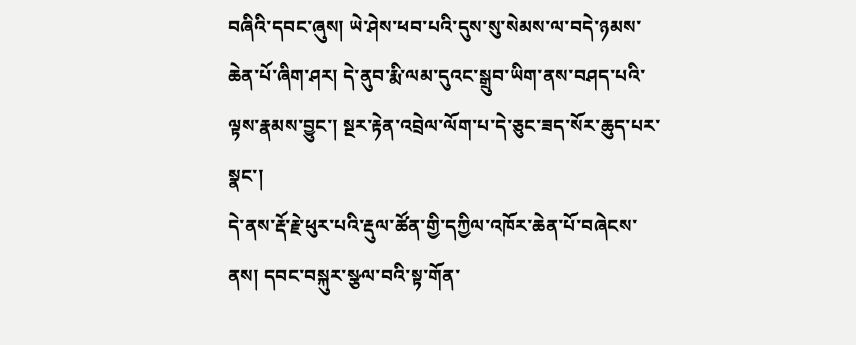བཞིའི་དབང་ཞུས། ཡེ་ཤེས་ཕབ་པའི་དུས་སུ་སེམས་ལ་བདེ་ཉམས་ཆེན་པོ་ཞིག་ཤར། དེ་ནུབ་རྨི་ལམ་དུའང་སྒྲུབ་ཡིག་ནས་བཤད་པའི་ལྟས་རྣམས་བྱུང་། སྔར་རྟེན་འབྲེལ་ལོག་པ་དེ་ཅུང་ཟད་སོར་ཆུད་པར་སྣང་།
དེ་ནས་རྡོ་རྗེ་ཕུར་པའི་རྡུལ་ཚོན་གྱི་དཀྱིལ་འཁོར་ཆེན་པོ་བཞེངས་ནས། དབང་བསྐུར་སྩལ་བའི་སྟ་གོན་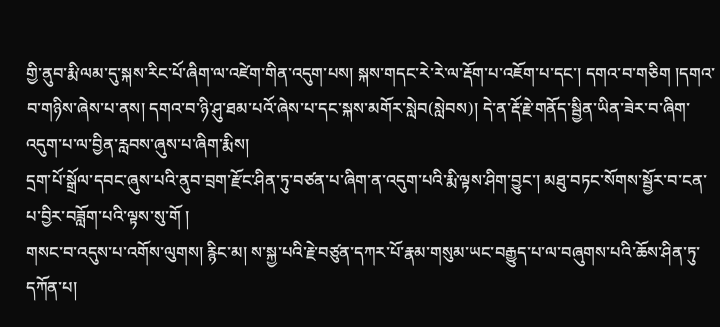གྱི་ནུབ་རྨི་ལམ་དུ་སྐས་རིང་པོ་ཞིག་ལ་འཛེག་གིན་འདུག་པས། སྐས་གདང་རེ་རེ་ལ་རྡོག་པ་འཇོག་པ་དང་། དགའ་བ་གཅིག །དགའ་བ་གཉིས་ཞེས་པ་ནས། དགའ་བ་ཉི་ཤུ་ཐམ་པའོ་ཞེས་པ་དང་སྐས་མགོར་སླེབ(སླེབས)། དེ་ན་རྡོ་རྗེ་གནོད་སྦྱིན་ཡིན་ཟེར་བ་ཞིག་འདུག་པ་ལ་བྱིན་རླབས་ཞུས་པ་ཞིག་རྨིས།
དྲག་པོ་སྒྲོལ་དབང་ཞུས་པའི་ནུབ་བྲག་རྫོང་ཤིན་ཏུ་བཙན་པ་ཞིག་ན་འདུག་པའི་རྨི་ལྟས་ཤིག་བྱུང་། མཐུ་བཏང་སོགས་སྦྱོར་བ་ངན་པ་བྱིར་བཟློག་པའི་ལྟས་སུ་གོ །
གསང་བ་འདུས་པ་འགོས་ལུགས། རྙིང་མ། ས་སྐྱ་པའི་རྗེ་བཙུན་དཀར་པོ་རྣམ་གསུམ་ཡང་བརྒྱུད་པ་ལ་བཞུགས་པའི་ཆོས་ཤིན་ཏུ་དཀོན་པ།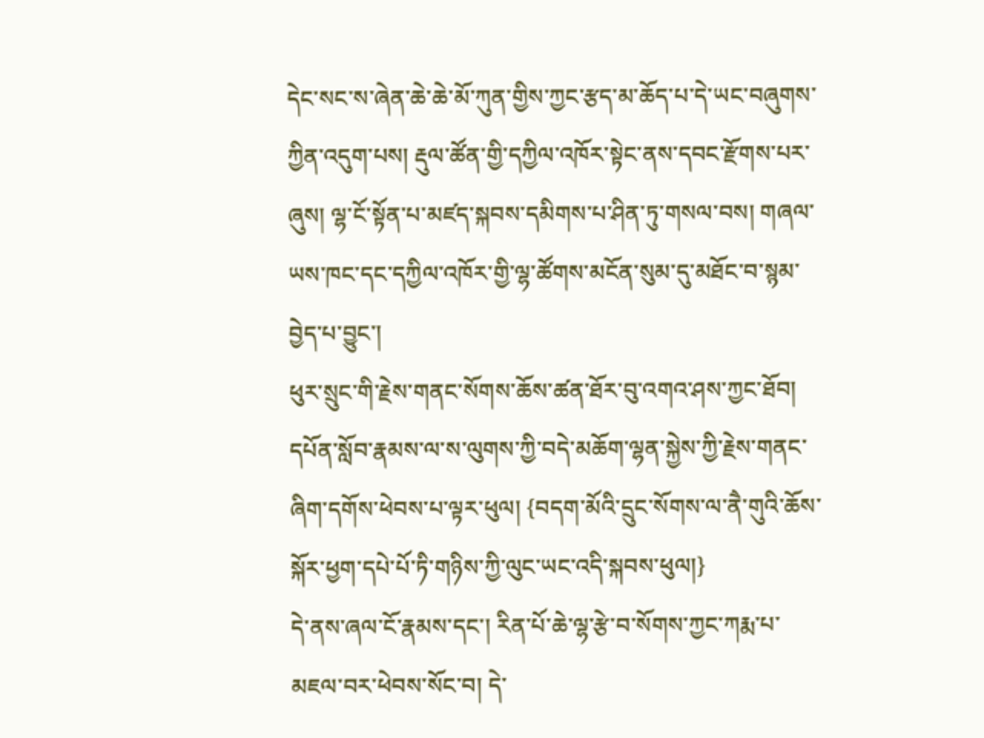དེང་སང་ས་ཞེན་ཆེ་ཆེ་མོ་ཀུན་གྱིས་ཀྱང་རྩད་མ་ཆོད་པ་དེ་ཡང་བཞུགས་ཀྱིན་འདུག་པས། རྡུལ་ཚོན་གྱི་དཀྱིལ་འཁོར་སྟེང་ནས་དབང་རྫོགས་པར་ཞུས། ལྷ་ངོ་སྟོན་པ་མཛད་སྐབས་དམིགས་པ་ཤིན་ཏུ་གསལ་བས། གཞལ་ཡས་ཁང་དང་དཀྱིལ་འཁོར་གྱི་ལྷ་ཚོགས་མངོན་སུམ་དུ་མཐོང་བ་སྙམ་བྱེད་པ་བྱུང་།
ཕུར་སྲུང་གི་རྗེས་གནང་སོགས་ཆོས་ཚན་ཐོར་བུ་འགའ་ཤས་ཀྱང་ཐོབ། དཔོན་སློབ་རྣམས་ལ་ས་ལུགས་ཀྱི་བདེ་མཆོག་ལྷན་སྐྱེས་ཀྱི་རྗེས་གནང་ཞིག་དགོས་ཕེབས་པ་ལྟར་ཕུལ། {བདག་མོའི་དྲུང་སོགས་ལ་ནཻ་གུའི་ཆོས་སྐོར་ཕྱག་དཔེ་པོ་ཏི་གཉིས་ཀྱི་ལུང་ཡང་འདི་སྐབས་ཕུལ།}
དེ་ནས་ཞལ་ངོ་རྣམས་དང་། རིན་པོ་ཆེ་ལྷ་རྩེ་བ་སོགས་ཀྱང་ཀརྨ་པ་མཇལ་བར་ཕེབས་སོང་བ། དེ་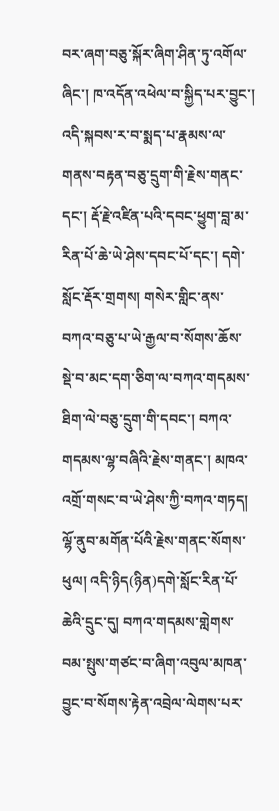བར་ཞག་བཅུ་སྐོར་ཞིག་ཤིན་ཏུ་འགོལ་ཞིང་། ཁ་འདོན་འཕེལ་བ་སྐྱིད་པར་བྱུང་། འདི་སྐབས་ར་བ་སྨད་པ་རྣམས་ལ་གནས་བརྟན་བཅུ་དྲུག་གི་རྗེས་གནང་དང་། རྡོ་རྗེ་འཛིན་པའི་དབང་ཕྱུག་བླ་མ་རིན་པོ་ཆེ་ཡེ་ཤེས་དབང་པོ་དང་། དགེ་སློང་རྡོར་གྲགས། གསེར་གླིང་ནས་བཀའ་བཅུ་པ་ཡེ་རྒྱལ་བ་སོགས་ཆོས་སྡེ་བ་མང་དག་ཅིག་ལ་བཀའ་གདམས་ཐིག་ལེ་བཅུ་དྲུག་གི་དབང་། བཀའ་གདམས་ལྷ་བཞིའི་རྗེས་གནང་། མཁའ་འགྲོ་གསང་བ་ཡེ་ཤེས་ཀྱི་བཀའ་གཏད། ལྷོ་ནུབ་མགོན་པོའི་རྗེས་གནང་སོགས་ཕུལ། འདི་ཉིད(ཉིན)དགེ་སློང་རིན་པོ་ཆེའི་དྲུང་དུ། བཀའ་གདམས་གླེགས་བམ་སྤུས་གཙང་བ་ཞིག་འབུལ་མཁན་བྱུང་བ་སོགས་རྟེན་འབྲེལ་ལེགས་པར་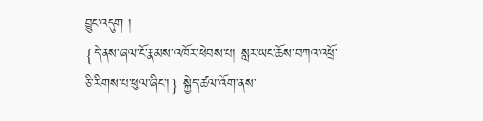བྱུང་འདུག །
{དེ་ནས་ཞལ་ངོ་རྣམས་འཁོར་ཕེབས་པ། སླར་ཡང་ཆོས་བཀའ་འཕྲོ་ཅི་རིགས་པ་ཕུལ་ཞིང་།} སྐྱེད་ཚལ་འོག་ནས་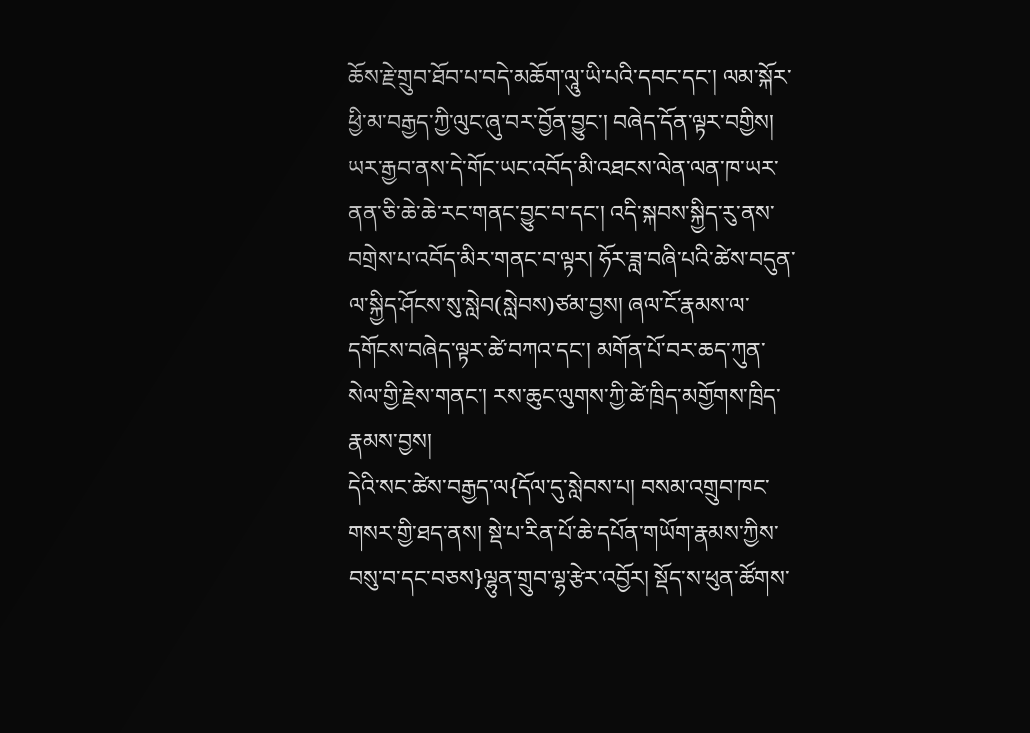ཆོས་རྗེ་གྲུབ་ཐོབ་པ་བདེ་མཆོག་ལཱུ་ཡི་པའི་དབང་དང་། ལམ་སྐོར་ཕྱི་མ་བརྒྱད་ཀྱི་ལུང་ཞུ་བར་བྱོན་བྱུང་། བཞེད་དོན་ལྟར་བགྱིས།
ཡར་རྒྱབ་ནས་དེ་གོང་ཡང་འབོད་མི་འཐངས་ལེན་ལན་ཁ་ཡར་ནན་ཅི་ཆེ་ཆེ་རང་གནང་བྱུང་བ་དང་། འདི་སྐབས་སྐྱིད་རུ་ནས་བགྲེས་པ་འབོད་མིར་གནང་བ་ལྟར། ཧོར་ཟླ་བཞི་པའི་ཚེས་བདུན་ལ་སྐྱིད་ཤོངས་སུ་སླེབ(སླེབས)ཙམ་བྱས། ཞལ་ངོ་རྣམས་ལ་དགོངས་བཞེད་ལྟར་ཚེ་བཀའ་དང་། མགོན་པོ་བར་ཆད་ཀུན་སེལ་གྱི་རྗེས་གནང་། རས་ཆུང་ལུགས་ཀྱི་ཚེ་ཁྲིད་མགྱོགས་ཁྲིད་རྣམས་བྱས།
དེའི་སང་ཚེས་བརྒྱད་ལ{དོལ་དུ་སླེབས་པ། བསམ་འགྲུབ་ཁང་གསར་གྱི་ཐད་ནས། སྡེ་པ་རིན་པོ་ཆེ་དཔོན་གཡོག་རྣམས་ཀྱིས་བསུ་བ་དང་བཅས}ལྷུན་གྲུབ་ལྷ་རྩེར་འབྱོར། སྡོད་ས་ཕུན་ཚོགས་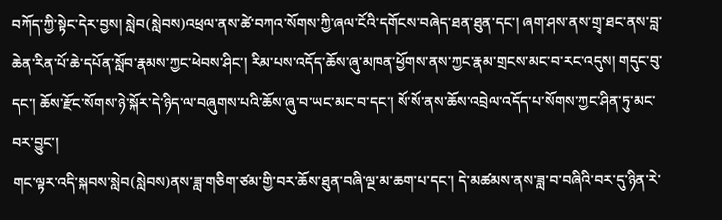བཀོད་ཀྱི་སྟེང་དེར་བྱས། སླེབ(སླེབས)འཕྲལ་ནས་ཚེ་བཀའ་སོགས་ཀྱི་ཞལ་ངོའི་དགོངས་བཞེད་ཐན་ཐུན་དང་། ཞག་ཤས་ནས་གྲྭ་ཐང་ནས་བླ་ཆེན་རིན་པོ་ཆེ་དཔོན་སློབ་རྣམས་ཀྱང་ཕེབས་ཤིང་། རིམ་པས་འདོད་ཆོས་ཞུ་མཁན་ཕྱོགས་ནས་ཀྱང་རྣམ་གྲངས་མང་བ་རང་འདུས། གདུང་བུ་དང་། ཆོས་རྫོང་སོགས་ཉེ་སྐོར་དེ་ཉིད་ལ་བཞུགས་པའི་ཆོས་ཞུ་བ་ཡང་མང་བ་དང་། སོ་སོ་ནས་ཆོས་འབྲེལ་འདོད་པ་སོགས་ཀྱང་ཤིན་ཏུ་མང་བར་བྱུང་།
གང་ལྟར་འདི་སྐབས་སླེབ(སླེབས)ནས་ཟླ་གཅིག་ཙམ་གྱི་བར་ཆོས་ཐུན་བཞི་ལྔ་མ་ཆག་པ་དང་། དེ་མཚམས་ནས་ཟླ་བ་བཞིའི་བར་དུ་ཉིན་རེ་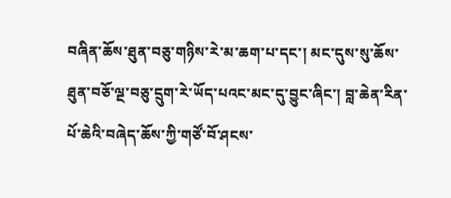བཞིན་ཆོས་ཐུན་བཅུ་གཉིས་རེ་མ་ཆག་པ་དང་། མང་དུས་སུ་ཆོས་ཐུན་བཅོ་ལྔ་བཅུ་དྲུག་རེ་ཡོད་པའང་མང་དུ་བྱུང་ཞིང་། བླ་ཆེན་རིན་པོ་ཆེའི་བཞེད་ཆོས་ཀྱི་གཙོ་བོ་ཤངས་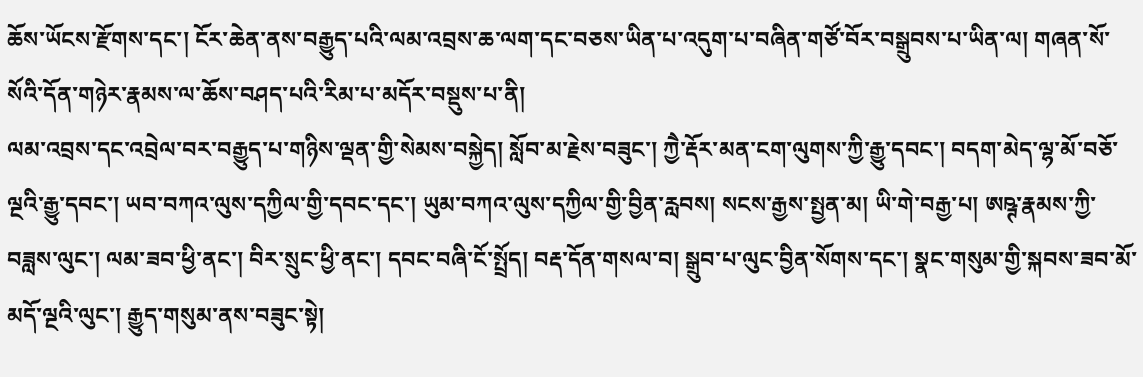ཆོས་ཡོངས་རྫོགས་དང་། ངོར་ཆེན་ནས་བརྒྱུད་པའི་ལམ་འབྲས་ཆ་ལག་དང་བཅས་ཡིན་པ་འདུག་པ་བཞིན་གཙོ་བོར་བསྒྲུབས་པ་ཡིན་ལ། གཞན་སོ་སོའི་དོན་གཉེར་རྣམས་ལ་ཆོས་བཤད་པའི་རིམ་པ་མདོར་བསྡུས་པ་ནི།
ལམ་འབྲས་དང་འབྲེལ་བར་བརྒྱུད་པ་གཉིས་ལྡན་གྱི་སེམས་བསྐྱེད། སློབ་མ་རྗེས་བཟུང་། ཀྱཻ་རྡོར་མན་ངག་ལུགས་ཀྱི་རྒྱུ་དབང་། བདག་མེད་ལྷ་མོ་བཅོ་ལྔའི་རྒྱུ་དབང་། ཡབ་བཀའ་ལུས་དཀྱིལ་གྱི་དབང་དང་། ཡུམ་བཀའ་ལུས་དཀྱིལ་གྱི་བྱིན་རླབས། སངས་རྒྱས་སྤྱན་མ། ཡི་གེ་བརྒྱ་པ། ཨཥྚ་རྣམས་ཀྱི་བཟླས་ལུང་། ལམ་ཟབ་ཕྱི་ནང་། བིར་སྲུང་ཕྱི་ནང་། དབང་བཞི་ངོ་སྤྲོད། བརྡ་དོན་གསལ་བ། སྒྲུབ་པ་ལུང་བྱིན་སོགས་དང་། སྣང་གསུམ་གྱི་སྐབས་ཟབ་མོ་མདོ་ལྔའི་ལུང་། རྒྱུད་གསུམ་ནས་བཟུང་སྟེ།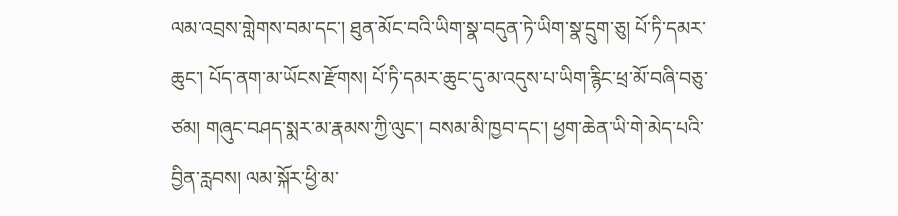ལམ་འབྲས་གླེགས་བམ་དང་། ཐུན་མོང་བའི་ཡིག་སྣ་བདུན་ཏེ་ཡིག་སྣ་དྲུག་ཅུ། པོ་ཏི་དམར་ཆུང་། པོད་ནག་མ་ཡོངས་རྫོགས། པོ་ཏི་དམར་ཆུང་དུ་མ་འདུས་པ་ཡིག་རྙིང་ཕྲ་མོ་བཞི་བཅུ་ཙམ། གཞུང་བཤད་སྨར་མ་རྣམས་ཀྱི་ལུང་། བསམ་མི་ཁྱབ་དང་། ཕྱག་ཆེན་ཡི་གེ་མེད་པའི་བྱིན་རླབས། ལམ་སྐོར་ཕྱི་མ་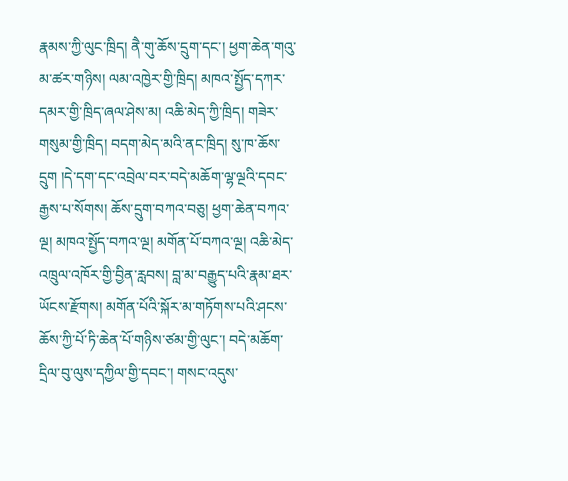རྣམས་ཀྱི་ལུང་ཁྲིད། ནཻ་གུ་ཆོས་དྲུག་དང་། ཕྱག་ཆེན་གའུ་མ་ཚར་གཉིས། ལམ་འཁྱེར་གྱི་ཁྲིད། མཁའ་སྤྱོད་དཀར་དམར་གྱི་ཁྲིད་ཞལ་ཤེས་མ། འཆི་མེད་ཀྱི་ཁྲིད། གཟེར་གསུམ་གྱི་ཁྲིད། བདག་མེད་མའི་ནང་ཁྲིད། སུ་ཁ་ཆོས་དྲུག །དེ་དག་དང་འབྲེལ་བར་བདེ་མཆོག་ལྷ་ལྔའི་དབང་རྒྱས་པ་སོགས། ཆོས་དྲུག་བཀའ་བཅུ། ཕྱག་ཆེན་བཀའ་ལྔ། མཁའ་སྤྱོད་བཀའ་ལྔ། མགོན་པོ་བཀའ་ལྔ། འཆི་མེད་འཁྲུལ་འཁོར་གྱི་བྱིན་རླབས། བླ་མ་བརྒྱུད་པའི་རྣམ་ཐར་ཡོངས་རྫོགས། མགོན་པོའི་སྐོར་མ་གཏོགས་པའི་ཤངས་ཆོས་ཀྱི་པོ་ཏི་ཆེན་པོ་གཉིས་ཙམ་གྱི་ལུང་། བདེ་མཆོག་དྲིལ་བུ་ལུས་དཀྱིལ་གྱི་དབང་། གསང་འདུས་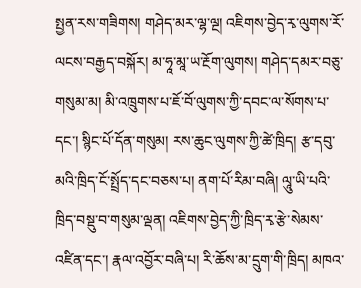སྤྱན་རས་གཟིགས། གཤེད་མར་ལྷ་ལྔ། འཇིགས་བྱེད་རྭ་ལུགས་རོ་ལངས་བརྒྱད་བསྐོར། མ་ཧཱ་མཱ་ཡ་རྔོག་ལུགས། གཤེད་དམར་བཅུ་གསུམ་མ། མི་འཁྲུགས་པ་ཇོ་བོ་ལུགས་ཀྱི་དབང་ལ་སོགས་པ་དང་། སྙིང་པོ་དོན་གསུམ། རས་ཆུང་ལུགས་ཀྱི་ཚེ་ཁྲིད། རྩ་དབུ་མའི་ཁྲིད་ངོ་སྤྲོད་དང་བཅས་པ། ནག་པོ་རིམ་བཞི། ལཱུ་ཡི་པའི་ཁྲིད་བསྡུ་བ་གསུམ་ལྡན། འཇིགས་བྱེད་ཀྱི་ཁྲིད་རྭ་རྩེ་སེམས་འཛིན་དང་། རྣལ་འབྱོར་བཞི་པ། རི་ཆོས་མ་དྲུག་གི་ཁྲིད། མཁའ་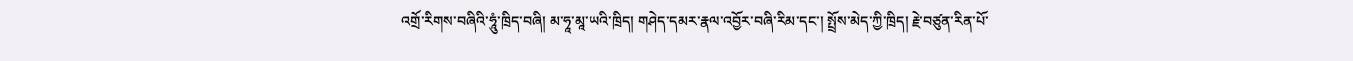འགྲོ་རིགས་བཞིའི་ཧཱུཾ་ཁྲིད་བཞི། མ་ཧཱ་མཱ་ཡའི་ཁྲིད། གཤེད་དམར་རྣལ་འབྱོར་བཞི་རིམ་དང་། སྤྲོས་མེད་ཀྱི་ཁྲིད། རྗེ་བཙུན་རིན་པོ་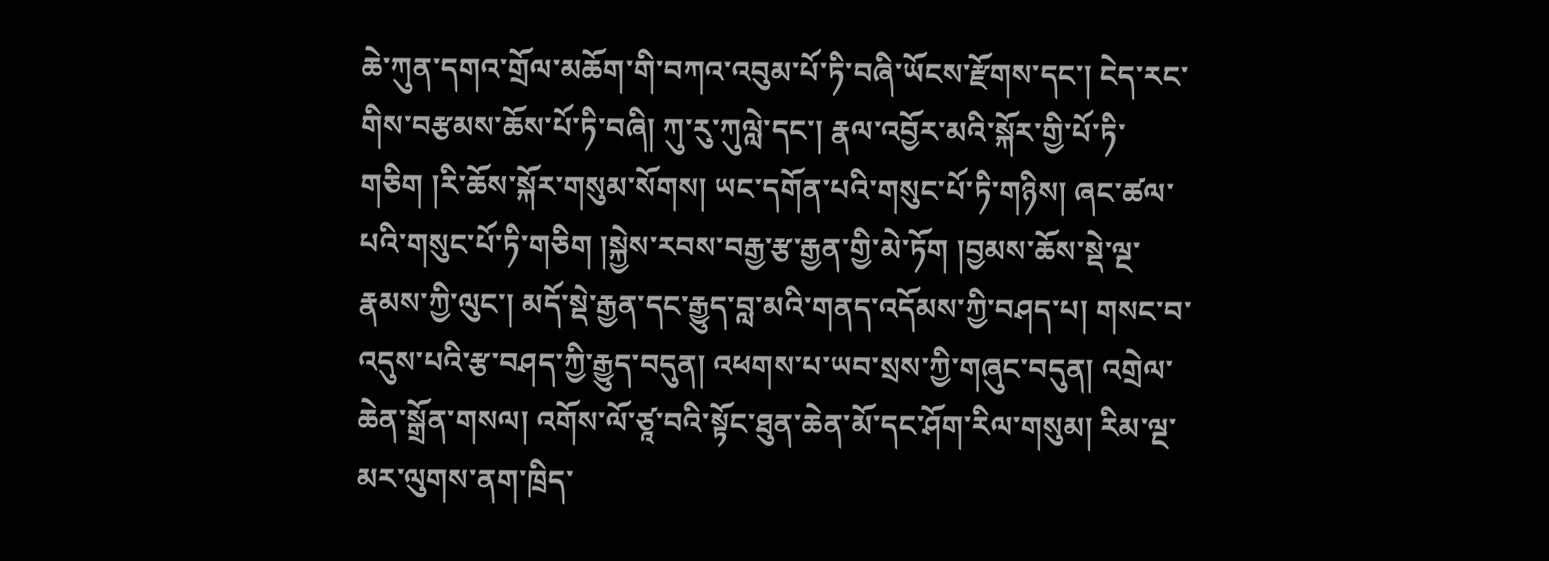ཆེ་ཀུན་དགའ་གྲོལ་མཆོག་གི་བཀའ་འབུམ་པོ་ཏི་བཞི་ཡོངས་རྫོགས་དང་། ངེད་རང་གིས་བརྩམས་ཆོས་པོ་ཏི་བཞི། ཀུ་རུ་ཀུལླེ་དང་། རྣལ་འབྱོར་མའི་སྐོར་གྱི་པོ་ཏི་གཅིག །རི་ཆོས་སྐོར་གསུམ་སོགས། ཡང་དགོན་པའི་གསུང་པོ་ཏི་གཉིས། ཞང་ཚལ་པའི་གསུང་པོ་ཏི་གཅིག །སྐྱེས་རབས་བརྒྱ་རྩ་རྒྱན་གྱི་མེ་ཏོག །བྱམས་ཆོས་སྡེ་ལྔ་རྣམས་ཀྱི་ལུང་། མདོ་སྡེ་རྒྱན་དང་རྒྱུད་བླ་མའི་གནད་འདོམས་ཀྱི་བཤད་པ། གསང་བ་འདུས་པའི་རྩ་བཤད་ཀྱི་རྒྱུད་བདུན། འཕགས་པ་ཡབ་སྲས་ཀྱི་གཞུང་བདུན། འགྲེལ་ཆེན་སྒྲོན་གསལ། འགོས་ལོ་ཙཱ་བའི་སྟོང་ཐུན་ཆེན་མོ་དང་ཤོག་རིལ་གསུམ། རིམ་ལྔ་མར་ལུགས་ནག་ཁྲིད་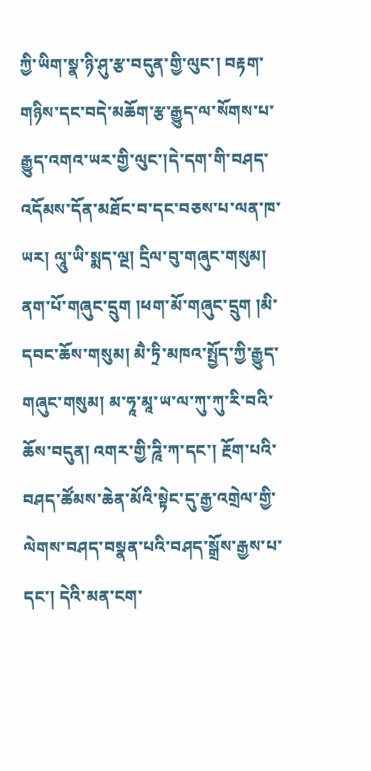ཀྱི་ཡིག་སྣ་ཉི་ཤུ་རྩ་བདུན་གྱི་ལུང་། བརྟག་གཉིས་དང་བདེ་མཆོག་རྩ་རྒྱུད་ལ་སོགས་པ་རྒྱུད་འགའ་ཡར་གྱི་ལུང་།དེ་དག་གི་བཤད་འདོམས་དོན་མཐོང་བ་དང་བཅས་པ་ལན་ཁ་ཡར། ལཱུ་ཡི་སྨད་ལྔ། དྲིལ་བུ་གཞུང་གསུམ། ནག་པོ་གཞུང་དྲུག །ཕག་མོ་གཞུང་དྲུག །མི་དབང་ཆོས་གསུམ། མཻ་ཏྲི་མཁའ་སྤྱོད་ཀྱི་རྒྱུད་གཞུང་གསུམ། མ་ཧཱ་མཱ་ཡ་ལ་ཀུ་ཀུ་རི་བའི་ཆོས་བདུན། འགར་གྱི་ཌཱི་ཀ་དང་། རྔོག་པའི་བཤད་ཚོམས་ཆེན་མོའི་སྟེང་དུ་རྒྱ་འགྲེལ་གྱི་ལེགས་བཤད་བསྣན་པའི་བཤད་སྒྲོས་རྒྱས་པ་དང་། དེའི་མན་ངག་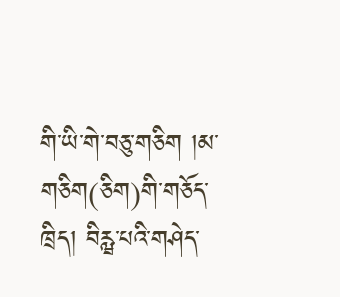གི་ཡི་གེ་བཅུ་གཅིག །མ་གཅིག(ཅིག)གི་གཅོད་ཁྲིད། བིརྺ་པའི་གཤེད་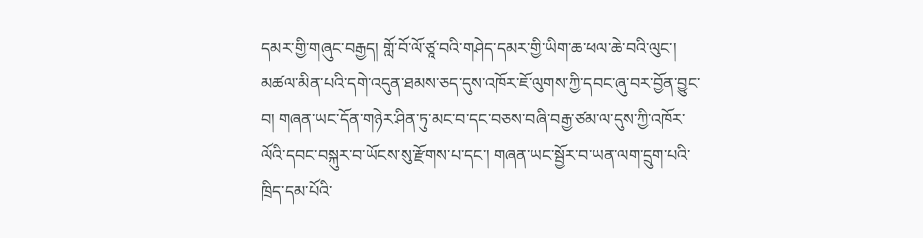དམར་གྱི་གཞུང་བརྒྱད། གློ་བོ་ལོ་ཙཱ་བའི་གཤེད་དམར་གྱི་ཡིག་ཆ་ཕལ་ཆེ་བའི་ལུང་།
མཚལ་མིན་པའི་དགེ་འདུན་ཐམས་ཅད་དུས་འཁོར་ཇོ་ལུགས་ཀྱི་དབང་ཞུ་བར་བྱོན་བྱུང་བ། གཞན་ཡང་དོན་གཉེར་ཤིན་ཏུ་མང་བ་དང་བཅས་བཞི་བརྒྱ་ཙམ་ལ་དུས་ཀྱི་འཁོར་ལོའི་དབང་བསྐུར་བ་ཡོངས་སུ་རྫོགས་པ་དང་། གཞན་ཡང་སྦྱོར་བ་ཡན་ལག་དྲུག་པའི་ཁྲིད་དམ་པོའི་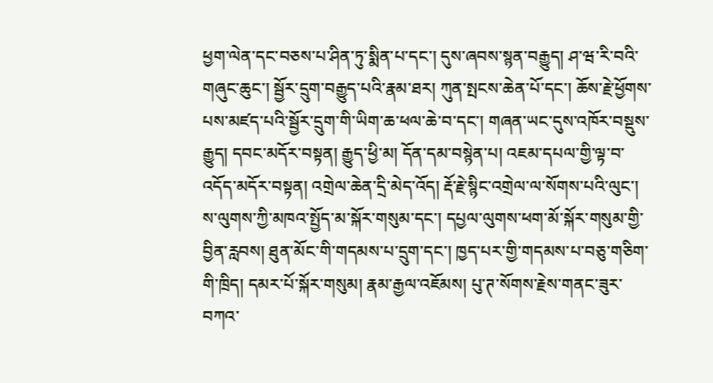ཕྱག་ལེན་དང་བཅས་པ་ཤིན་ཏུ་སྨིན་པ་དང་། དུས་ཞབས་སྙན་བརྒྱུད། ཤ་ཝ་རི་བའི་གཞུང་ཆུང་། སྦྱོར་དྲུག་བརྒྱུད་པའི་རྣམ་ཐར། ཀུན་སྤངས་ཆེན་པོ་དང་། ཆོས་རྗེ་ཕྱོགས་པས་མཛད་པའི་སྦྱོར་དྲུག་གི་ཡིག་ཆ་ཕལ་ཆེ་བ་དང་། གཞན་ཡང་དུས་འཁོར་བསྡུས་རྒྱུད། དབང་མདོར་བསྟན། རྒྱུད་ཕྱི་མ། དོན་དམ་བསྙེན་པ། འཇམ་དཔལ་གྱི་ལྟ་བ་འདོད་མདོར་བསྟན། འགྲེལ་ཆེན་དྲི་མེད་འོད། རྡོ་རྗེ་སྙིང་འགྲེལ་ལ་སོགས་པའི་ལུང་། ས་ལུགས་ཀྱི་མཁའ་སྤྱོད་མ་སྐོར་གསུམ་དང་། དཔྱལ་ལུགས་ཕག་མོ་སྐོར་གསུམ་གྱི་བྱིན་རླབས། ཐུན་མོང་གི་གདམས་པ་དྲུག་དང་། ཁྱད་པར་གྱི་གདམས་པ་བཅུ་གཅིག་གི་ཁྲིད། དམར་པོ་སྐོར་གསུམ། རྣམ་རྒྱལ་འཇོམས། པུ་ཊ་སོགས་རྗེས་གནང་ཟུར་བཀའ་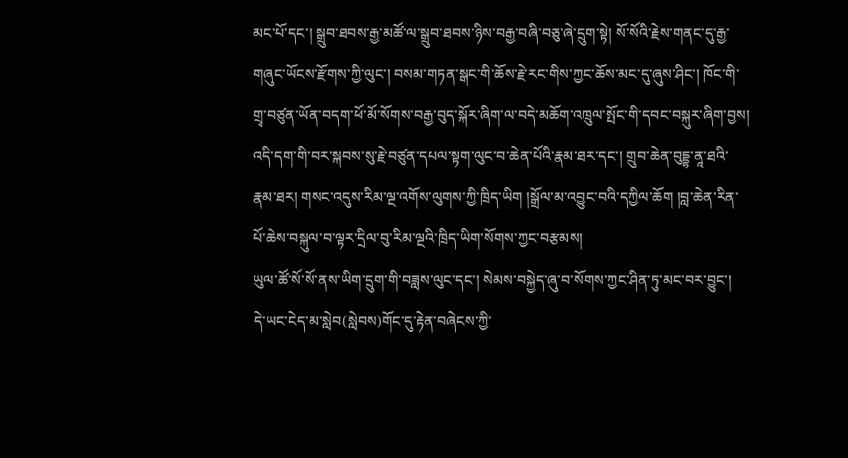མང་པོ་དང་། སྒྲུབ་ཐབས་རྒྱ་མཚོ་ལ་སྒྲུབ་ཐབས་ཉིས་བརྒྱ་བཞི་བཅུ་ཞེ་དྲུག་སྟེ། སོ་སོའི་རྗེས་གནང་དུ་རྒྱ་གཞུང་ཡོངས་རྫོགས་ཀྱི་ལུང་། བསམ་གཏན་སྒང་གི་ཆོས་རྗེ་རང་གིས་ཀྱང་ཆོས་མང་དུ་ཞུས་ཤིང་། ཁོང་གི་གྲྭ་བཙུན་ཡོན་བདག་ཕོ་མོ་སོགས་བརྒྱ་བུད་སྐོར་ཞིག་ལ་བདེ་མཆོག་འཁྲུལ་སྤོང་གི་དབང་བསྐུར་ཞིག་བྱས།
འདི་དག་གི་བར་སྐབས་སུ་རྗེ་བཙུན་དཔལ་སྟག་ལུང་བ་ཆེན་པོའི་རྣམ་ཐར་དང་། གྲུབ་ཆེན་བུདྡྷ་ནཱ་ཐའི་རྣམ་ཐར། གསང་འདུས་རིམ་ལྔ་འགོས་ལུགས་ཀྱི་ཁྲིད་ཡིག །སྒྲོལ་མ་འབྱུང་བའི་དཀྱིལ་ཆོག །བླ་ཆེན་རིན་པོ་ཆེས་བསྐུལ་བ་ལྟར་དྲིལ་བུ་རིམ་ལྔའི་ཁྲིད་ཡིག་སོགས་ཀྱང་བརྩམས།
ཡུལ་ཚོ་སོ་སོ་ནས་ཡིག་དྲུག་གི་བཟླས་ལུང་དང་། སེམས་བསྐྱེད་ཞུ་བ་སོགས་ཀྱང་ཤིན་ཏུ་མང་བར་བྱུང་།
དེ་ཡང་ངེད་མ་སླེབ(སླེབས)གོང་དུ་རྟེན་བཞེངས་ཀྱི་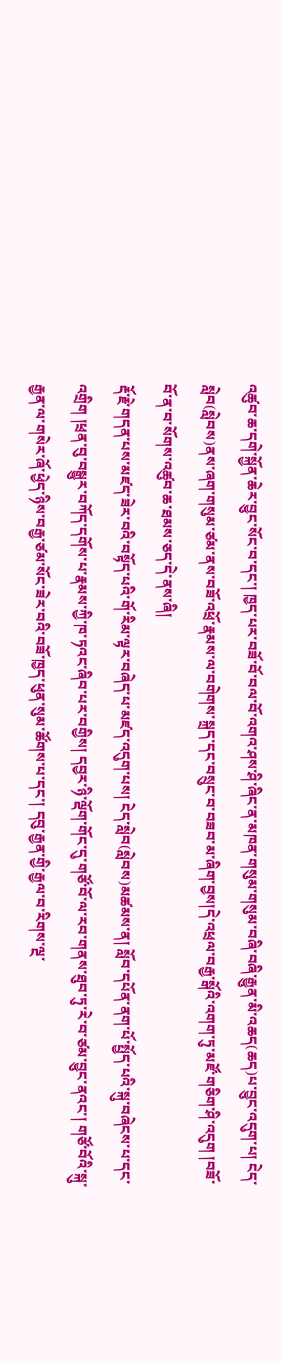འཚུབ་ཆ་དགེ་སྐྱོན་ཆེར་བྱུང་སོང་བ་དང་། ཁྱད་པར་བཟོ་བོ་བལ་བོ་འགའ་ཤས་ཤི་ཞིང་ན་མཁན་གསུམ་གསུམ་བཞི་བཞི་རྒྱུན་མི་འཆད(ཆད)པ་བྱུང་འདུག་པ། ངེད་སླེབ(སླེབས)ནས་ཞག་གསུམ་ཙམ་ནས་བཟོ་འཕྲོ་རྣམས་ལ་བགེགས་སྐྲད་དང་བསྲུང་བ་བཟབ་མ་ཞིག་བྱས།དེ་འཕྲལ་བརྒྱ་སྒོའི་འགག་ཏུ་མཛོ་གཅིག་ཤི་འདུག །བཟོ་བོ་ན་བ་སོགས་འཚུབ་ཆ་ཐམས་ཅད་དེ་ནས་ཞི།
རྡོ་རྗེ་གདན་པས་མཛད་ཟེར་བའི་བསྟོད་པའི་གོ་རིམ་ལྟར་བཞེད་པ་མཛད་འདུག་པས། ངེད་སླེབ(སླེབས)མཚམས་ན། སློབ་དཔོན་ནག་པོ་སྤྱོད་པའི་སྐུ་བཞེངས་པ་དང་འགྲིག །ཕྲན་བུ་བསྒྱུར་བཀོད་དགོས་པ་རྣམས་ཀྱི་ཁ་ཏའང་ཞིབ་པར་བགྱིས། དབྱར་ཉི་ལྡོག་གོང་དུ་གཙོ་བོ་ལ་རབ་གནས་ཐུབ་ཏུ་རེ་བ་ཙམ་བྱུང་ནའང་། གཙོ་བོའི་སྐུ་རྒྱན་ལ་གསེར་ཞོ་ཕྱེད་ཉིས་བརྒྱ་ཙམ་སོང་ཟེར་བའི་བཟོ་ཁྱད་ཕུན་སུམ་ཚོགས་པ་དང་། དབུ་རྒྱན་གྱི་རྒྱལ་བ་རིགས་ལྔ་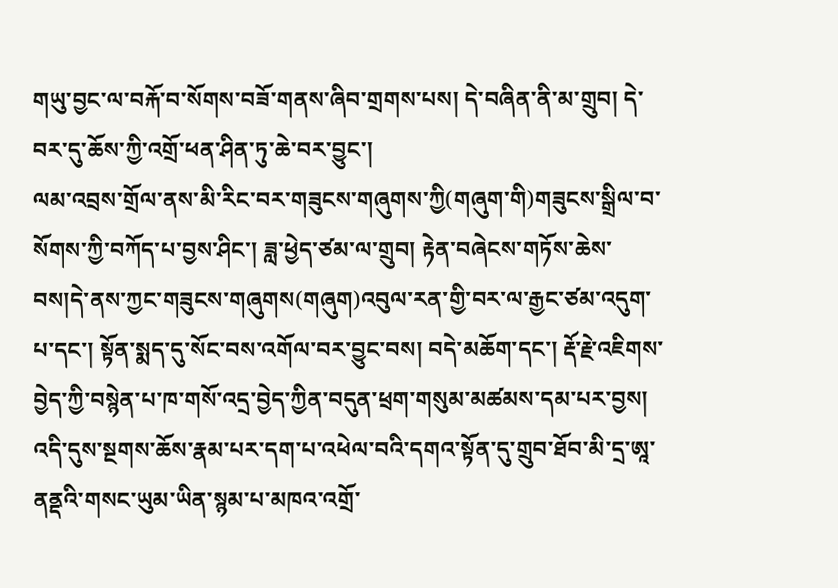གཡུ་བྱང་ལ་བརྐོ་བ་སོགས་བཟོ་གནས་ཞིབ་གྲགས་པས། དེ་བཞིན་ནི་མ་གྲུབ། དེ་བར་དུ་ཆོས་ཀྱི་འགྲོ་ཕན་ཤིན་ཏུ་ཆེ་བར་བྱུང་།
ལམ་འབྲས་གྲོལ་ནས་མི་རིང་བར་གཟུངས་གཞུགས་ཀྱི(གཞུག་གི)གཟུངས་སྒྲིལ་བ་སོགས་ཀྱི་བཀོད་པ་བྱས་ཤིང་། ཟླ་ཕྱེད་ཙམ་ལ་གྲུབ། རྟེན་བཞེངས་གཏོས་ཆེས་བས།དེ་ནས་ཀྱང་གཟུངས་གཞུགས(གཞུག)འབུལ་རན་གྱི་བར་ལ་རྒྱང་ཙམ་འདུག་པ་དང་། སྟོན་སྨད་དུ་སོང་བས་འགོལ་བར་བྱུང་བས། བདེ་མཆོག་དང་། རྡོ་རྗེ་འཇིགས་བྱེད་ཀྱི་བསྙེན་པ་ཁ་གསོ་འདྲ་བྱེད་ཀྱིན་བདུན་ཕྲག་གསུམ་མཚམས་དམ་པར་བྱས། འདི་དུས་སྔགས་ཆོས་རྣམ་པར་དག་པ་འཕེལ་བའི་དགའ་སྟོན་དུ་གྲུབ་ཐོབ་མི་དྲ་ཨཱ་ནནྡའི་གསང་ཡུམ་ཡིན་སྙམ་པ་མཁའ་འགྲོ་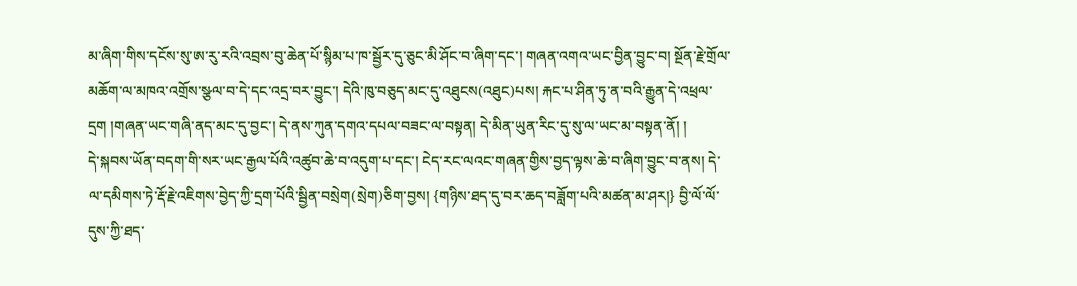མ་ཞིག་གིས་དངོས་སུ་ཨ་རུ་རའི་འབྲས་བུ་ཆེན་པོ་སྙིམ་པ་ཁ་སྦྱོར་དུ་ཅུང་མི་ཤོང་བ་ཞིག་དང་། གཞན་འགའ་ཡང་བྱིན་བྱུང་བ། སྔོན་རྗེ་གྲོལ་མཆོག་ལ་མཁའ་འགྲོས་སྩལ་བ་དེ་དང་འདྲ་བར་བྱུང་། དེའི་ཁུ་བཅུད་མང་དུ་འཐུངས(འཐུང)པས། རྐང་པ་ཤིན་ཏུ་ན་བའི་རྒྱུན་དེ་འཕྲལ་དྲག །གཞན་ཡང་གཞི་ནད་མང་དུ་བྱང་། དེ་ནས་ཀུན་དགའ་དཔལ་བཟང་ལ་བསྟན། དེ་མིན་ཡུན་རིང་དུ་སུ་ལ་ཡང་མ་བསྟན་ནོ། །
དེ་སྐབས་ཡོན་བདག་གི་སར་ཡང་རྒྱལ་པོའི་འཚུབ་ཆེ་བ་འདུག་པ་དང་། ངེད་རང་ལའང་གཞན་གྱིས་བྱད་ལྟས་ཆེ་བ་ཞིག་བྱུང་བ་ནས། དེ་ལ་དམིགས་ཏེ་རྡོ་རྗེ་འཇིགས་བྱེད་ཀྱི་དྲག་པོའི་སྦྱིན་བསྲེག(སྲེག)ཅིག་བྱས། {གཉིས་ཐད་དུ་བར་ཆད་བཟློག་པའི་མཚན་མ་ཤར།} བྱི་ལོ་ལོ་དུས་ཀྱི་ཐད་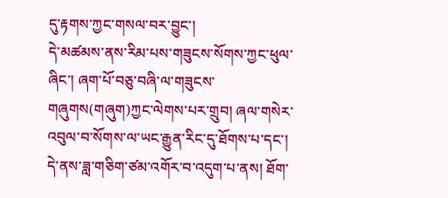དུ་རྟགས་ཀྱང་གསལ་བར་བྱུང་།
དེ་མཚམས་ནས་རིམ་པས་གཟུངས་སོགས་ཀྱང་ཕུལ་ཞིང་། ཞག་པོ་བཅུ་བཞི་ལ་གཟུངས་གཞུགས(གཞུག)ཀྱང་ལེགས་པར་གྲུབ། ཞལ་གསེར་འབུལ་བ་སོགས་ལ་ཡང་རྒྱུན་རིང་དུ་ཐོགས་པ་དང་། དེ་ནས་ཟླ་གཅིག་ཙམ་འགོར་བ་འདུག་པ་ནས། ཐོག་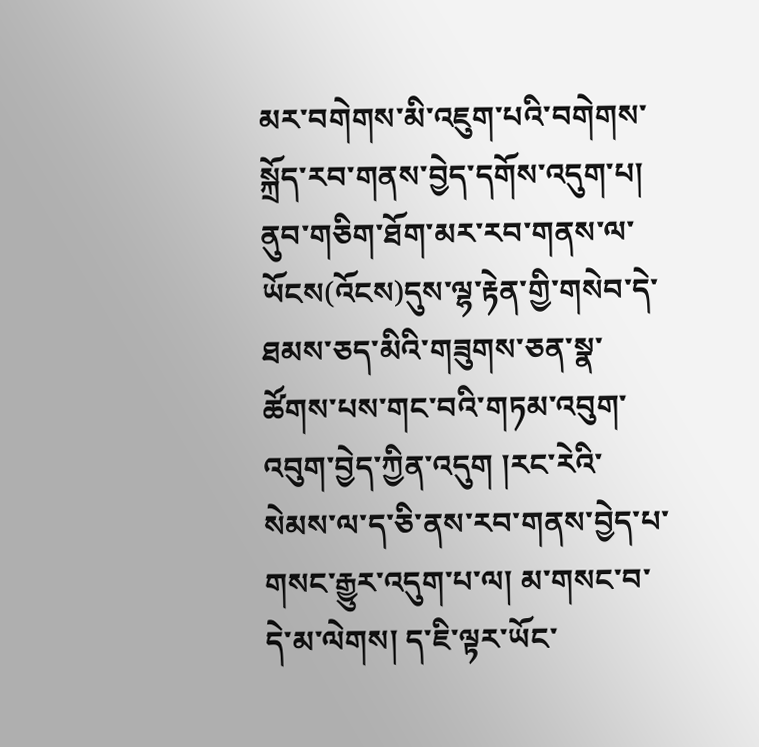མར་བགེགས་མི་འཇུག་པའི་བགེགས་སྐྲོད་རབ་གནས་བྱེད་དགོས་འདུག་པ། ནུབ་གཅིག་ཐོག་མར་རབ་གནས་ལ་ཡོངས(འོངས)དུས་ལྷ་རྟེན་གྱི་གསེབ་དེ་ཐམས་ཅད་མིའི་གཟུགས་ཅན་སྣ་ཚོགས་པས་གང་བའི་གཏམ་འབུག་འབུག་བྱེད་ཀྱིན་འདུག །རང་རེའི་སེམས་ལ་ད་ཅི་ནས་རབ་གནས་བྱེད་པ་གསང་རྒྱུར་འདུག་པ་ལ། མ་གསང་བ་དེ་མ་ལེགས། ད་ཇི་ལྟར་ཡོང་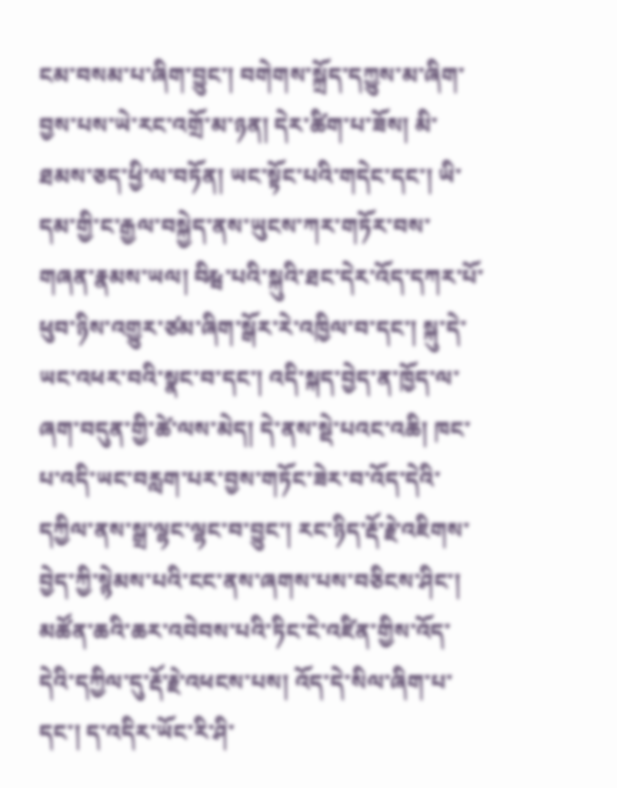ངམ་བསམ་པ་ཞིག་བྱུང་། བགེགས་སྐྲོད་དཀྱུས་མ་ཞིག་བྱས་པས་ཡེ་རང་འགྲོ་མ་ཉན། དེར་ཚིག་པ་ཟོས། མི་ཐམས་ཅད་ཕྱི་ལ་བཏོན། ཡང་སྟོང་པའི་གདེང་དང་། ཡི་དམ་གྱི་ང་རྒྱལ་བསྐྱེད་ནས་ཡུངས་ཀར་གཏོར་བས་གཞན་རྣམས་ཡལ། བིརྺ་པའི་སྐུའི་ཐང་དེར་འོད་དཀར་པོ་ཕུབ་ཉིས་འགྱུར་ཙམ་ཞིག་སྒོར་རེ་འཁྱིལ་བ་དང་། སྐུ་དེ་ཡང་འཕར་བའི་སྣང་བ་དང་། འདི་སྐད་བྱེད་ན་ཁྱོད་ལ་ཞག་བདུན་གྱི་ཚེ་ལས་མེད། དེ་ནས་སྡེ་པའང་འཆི། ཁང་པ་འདི་ཡང་བརླག་པར་བྱས་གཏོང་ཟེར་བ་འོད་དེའི་དཀྱིལ་ནས་སྒྲ་ལྷང་ལྷང་བ་བྱུང་། རང་ཉིད་རྡོ་རྗེ་འཇིགས་བྱེད་ཀྱི་སྙེམས་པའི་ངང་ནས་ཞགས་པས་བཅིངས་ཤིང་། མཚོན་ཆའི་ཆར་འབེབས་པའི་ཏིང་ངེ་འཛིན་གྱིས་འོད་དེའི་དཀྱིལ་དུ་རྡོ་རྗེ་འཕངས་པས། འོད་དེ་སིལ་ཞིག་པ་དང་། ད་འདིར་ཡོང་རི་ཤི་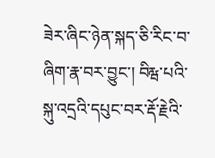ཟེར་ཞིང་ཉེན་སྐད་ཅི་རིང་བ་ཞིག་རྣ་བར་བྱུང་། བིརྺ་པའི་སྐུ་འདྲའི་དཔུང་བར་རྡོ་རྗེའི་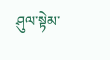ཤུལ་སྟེམ་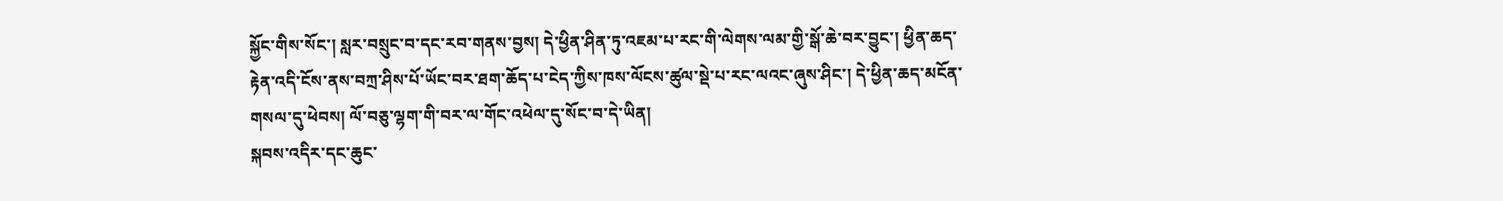སྐྱོང་གིས་སོང་། སླར་བསྲུང་བ་དང་རབ་གནས་བྱས། དེ་ཕྱིན་ཤིན་ཏུ་འཇམ་པ་རང་གི་ལེགས་ལམ་གྱི་སྒོ་ཆེ་བར་བྱུང་། ཕྱིན་ཆད་རྟེན་འདི་ངོས་ནས་བཀྲ་ཤིས་པོ་ཡོང་བར་ཐག་ཆོད་པ་ངེད་ཀྱིས་ཁས་ལོངས་ཚུལ་སྡེ་པ་རང་ལའང་ཞུས་ཤིང་། དེ་ཕྱིན་ཆད་མངོན་གསལ་དུ་ཕེབས། ལོ་བཅུ་ལྷག་གི་བར་ལ་གོང་འཕེལ་དུ་སོང་བ་དེ་ཡིན།
སྐབས་འདིར་དང་ཆུང་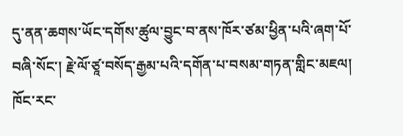དུ་ནན་ཆགས་ཡོང་དགོས་ཚུལ་བྱུང་བ་ནས་ཁོར་ཙམ་ཕྱིན་པའི་ཞག་པོ་བཞི་སོང་། རྗེ་ལོ་ཙཱ་བསོད་རྒྱམ་པའི་དགོན་པ་བསམ་གཏན་གླིང་མཇལ། ཁོང་རང་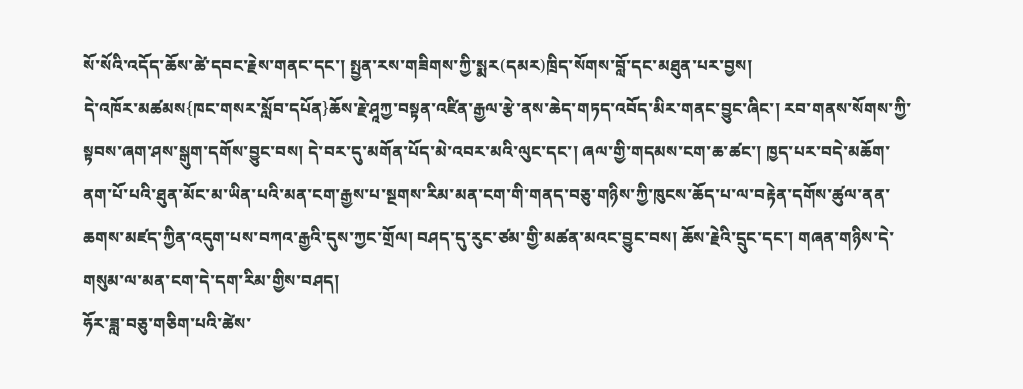སོ་སོའི་འདོད་ཆོས་ཚེ་དབང་རྗེས་གནང་དང་། སྤྱན་རས་གཟིགས་ཀྱི་སྨར(དམར)ཁྲིད་སོགས་བློ་དང་མཐུན་པར་བྱས།
དེ་འཁོར་མཚམས{ཁང་གསར་སློབ་དཔོན}ཆོས་རྗེ་ཤཱཀྱ་བསྟན་འཛིན་རྒྱལ་རྩེ་ནས་ཆེད་གཏད་འབོད་མིར་གནང་བྱུང་ཞིང་། རབ་གནས་སོགས་ཀྱི་སྟབས་ཞག་ཤས་སྒུག་དགོས་བྱུང་བས། དེ་བར་དུ་མགོན་པོད་མེ་འབར་མའི་ལུང་དང་། ཞལ་གྱི་གདམས་ངག་ཆ་ཚང་། ཁྱད་པར་བདེ་མཆོག་ནག་པོ་པའི་ཐུན་མོང་མ་ཡིན་པའི་མན་ངག་རྒྱས་པ་སྔགས་རིམ་མན་ངག་གི་གནད་བཅུ་གཉིས་ཀྱི་ཁུངས་ཆོད་པ་ལ་བརྟེན་དགོས་ཚུལ་ནན་ཆགས་མཛད་ཀྱིན་འདུག་པས་བཀའ་རྒྱའི་དུས་ཀྱང་གྲོལ། བཤད་དུ་རུང་ཙམ་གྱི་མཚན་མའང་བྱུང་བས། ཆོས་རྗེའི་དྲུང་དང་། གཞན་གཉིས་དེ་གསུམ་ལ་མན་ངག་དེ་དག་རིམ་གྱིས་བཤད།
ཧོར་ཟླ་བཅུ་གཅིག་པའི་ཚེས་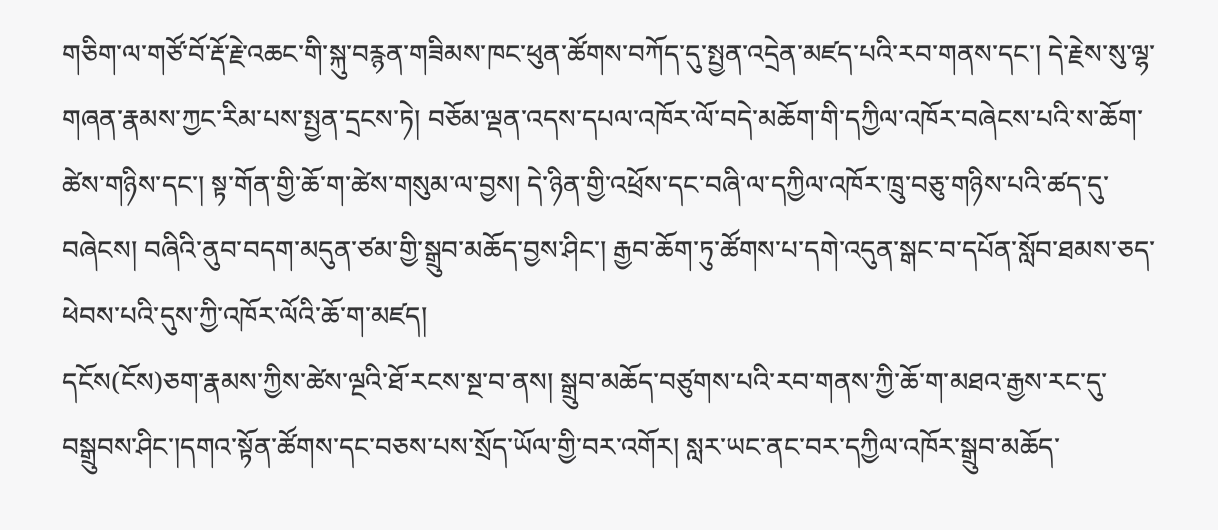གཅིག་ལ་གཙོ་བོ་རྡོ་རྗེ་འཆང་གི་སྐུ་བརྙན་གཟིམས་ཁང་ཕུན་ཚོགས་བཀོད་དུ་སྤྱན་འདྲེན་མཛད་པའི་རབ་གནས་དང་། དེ་རྗེས་སུ་ལྷ་གཞན་རྣམས་ཀྱང་རིམ་པས་སྤྱན་དྲངས་ཏེ། བཅོམ་ལྡན་འདས་དཔལ་འཁོར་ལོ་བདེ་མཆོག་གི་དཀྱིལ་འཁོར་བཞེངས་པའི་ས་ཆོག་ཚེས་གཉིས་དང་། སྟ་གོན་གྱི་ཆོ་ག་ཚེས་གསུམ་ལ་བྱས། དེ་ཉིན་གྱི་འཕྲོས་དང་བཞི་ལ་དཀྱིལ་འཁོར་ཁྲུ་བཅུ་གཉིས་པའི་ཚད་དུ་བཞེངས། བཞིའི་ནུབ་བདག་མདུན་ཙམ་གྱི་སྒྲུབ་མཆོད་བྱས་ཤིང་། རྒྱབ་ཆོག་ཏུ་ཚོགས་པ་དགེ་འདུན་སྒང་བ་དཔོན་སློབ་ཐམས་ཅད་ཕེབས་པའི་དུས་ཀྱི་འཁོར་ལོའི་ཆོ་ག་མཛད།
དངོས(ངོས)ཅག་རྣམས་ཀྱིས་ཚེས་ལྔའི་ཐོ་རངས་སྔ་བ་ནས། སྒྲུབ་མཆོད་བཙུགས་པའི་རབ་གནས་ཀྱི་ཆོ་ག་མཐའ་རྒྱས་རང་དུ་བསྒྲུབས་ཤིང་།དགའ་སྟོན་ཚོགས་དང་བཅས་པས་སྲོད་ཡོལ་གྱི་བར་འགོར། སླར་ཡང་ནང་བར་དཀྱིལ་འཁོར་སྒྲུབ་མཆོད་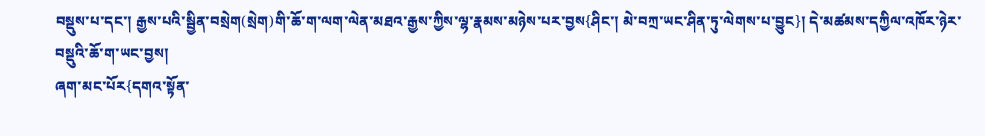བསྡུས་པ་དང་། རྒྱས་པའི་སྦྱིན་བསྲེག(སྲེག)གི་ཆོ་ག་ལག་ལེན་མཐའ་རྒྱས་ཀྱིས་ལྷ་རྣམས་མཉེས་པར་བྱས{ཤིང་། མེ་བཀྲ་ཡང་ཤིན་ཏུ་ལེགས་པ་བྱུང}། དེ་མཚམས་དཀྱིལ་འཁོར་ཉེར་བསྡུའི་ཆོ་ག་ཡང་བྱས།
ཞག་མང་པོར{དགའ་སྟོན་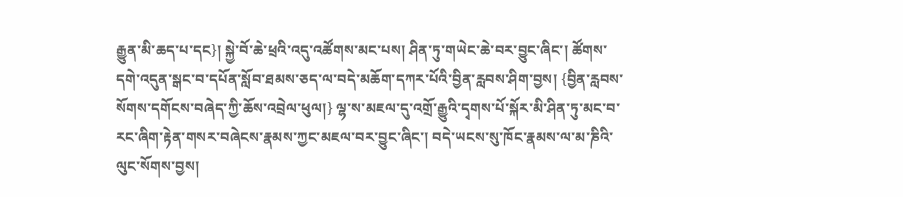རྒྱུན་མི་ཆད་པ་དང}། སྐྱེ་བོ་ཆེ་ཕྲའི་འདུ་འཚོགས་མང་པས། ཤིན་ཏུ་གཡེང་ཆེ་བར་བྱུང་ཞིང་། ཚོགས་དགེ་འདུན་སྒང་བ་དཔོན་སློབ་ཐམས་ཅད་ལ་བདེ་མཆོག་དཀར་པོའི་བྱིན་རླབས་ཤིག་བྱས། {བྱིན་རླབས་སོགས་དགོངས་བཞེད་ཀྱི་ཆོས་འབྲེལ་ཕུལ།} ལྷ་ས་མཇལ་དུ་འགྲོ་རྒྱུའི་དྭགས་པོ་སྐོར་མི་ཤིན་ཏུ་མང་བ་རང་ཞིག་རྟེན་གསར་བཞེངས་རྣམས་ཀྱང་མཇལ་བར་བྱུང་ཞིང་། བདེ་ཡངས་སུ་ཁོང་རྣམས་ལ་མ་ཎིའི་ལུང་སོགས་བྱས།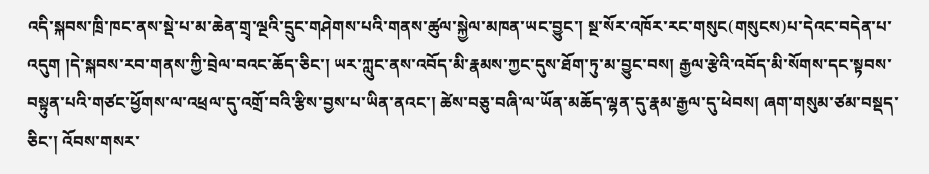འདི་སྐབས་ཁྲི་ཁང་ནས་སྡེ་པ་མ་ཆེན་གྲྭ་ལྔའི་དྲུང་གཤེགས་པའི་གནས་ཚུལ་སྐྱེལ་མཁན་ཡང་བྱུང་། སྔ་སོར་འཁོར་རང་གསུང(གསུངས)པ་དེའང་བདེན་པ་འདུག །དེ་སྐབས་རབ་གནས་ཀྱི་བྲེལ་བའང་ཆོད་ཅིང་། ཡར་ཀླུང་ནས་འབོད་མི་རྣམས་ཀྱང་དུས་ཐོག་ཏུ་མ་བྱུང་བས། རྒྱལ་རྩེའི་འབོད་མི་སོགས་དང་སྟབས་བསྟུན་པའི་གཙང་ཕྱོགས་ལ་འཕྲལ་དུ་འགྲོ་བའི་རྩིས་བྱས་པ་ཡིན་ནའང་། ཚེས་བཅུ་བཞི་ལ་ཡོན་མཆོད་ལྷན་དུ་རྣམ་རྒྱལ་དུ་ཕེབས། ཞག་གསུམ་ཙམ་བསྡད་ཅིང་། འོབས་གསར་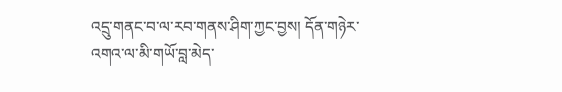འདྲུ་གནང་བ་ལ་རབ་གནས་ཤིག་ཀྱང་བྱས། དོན་གཉེར་འགའ་ལ་མི་གཡོ་བླ་མེད་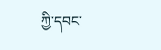ཀྱི་དབང་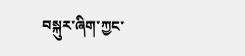བསྐུར་ཞིག་ཀྱང་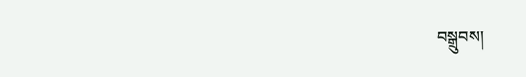བསྒྲུབས།